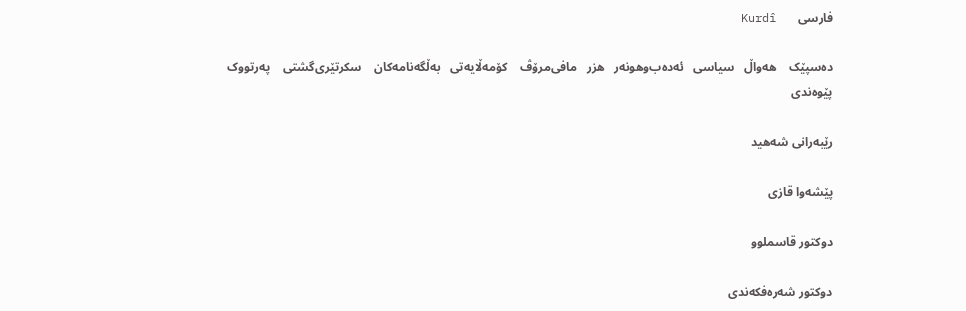فارسی       Kurdî

ده‌سپێک    هه‌واڵ   سیاسی   ئه‌ده‌ب‌وهونه‌ر   هزر   مافی‌مرۆڤ    کۆمه‌ڵایه‌تی   به‌ڵگه‌نامه‌کان    سکرتێری‌گشتی    په‌رتووک    پێوه‌ندی

رێبه‌رانی شه‌هید

پێشه‌وا قازی‌

دوكتور قاسملوو

دوكتور شه‌ره‌فکه‌ندی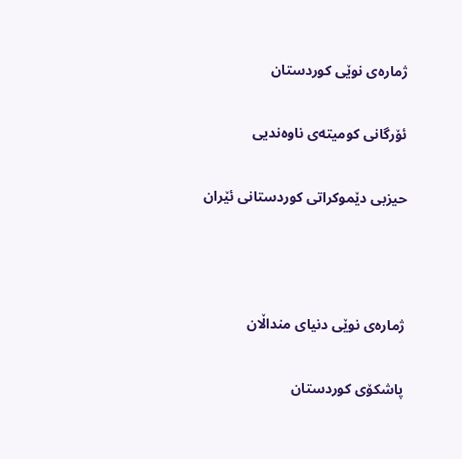ژماره‌ی نوێی كوردستان

ئۆرگانی كومیته‌ی ناوه‌ندیی

حیزبی دێموكراتی كوردستانی ئێران



ژماره‌ی نوێی دنیای منداڵان

پاشكۆی كوردستان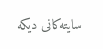سایته‌کانی دیکه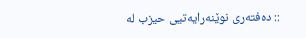:: ده‌فته‌ری نوێنه‌رایه‌تیی حیزب له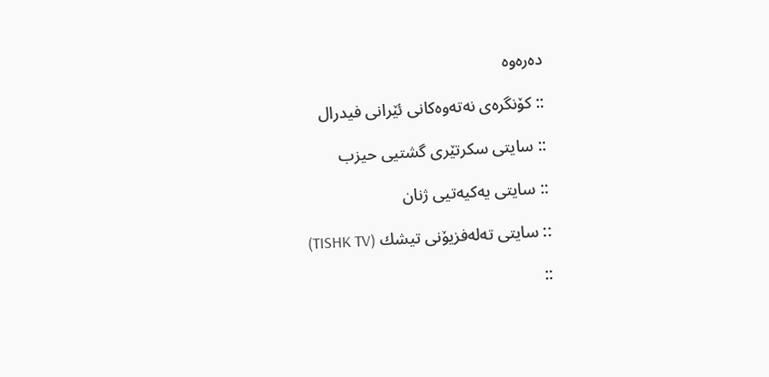ده‌ره‌وه

:: كۆنگره‌ی‌ نه‌ته‌وه‌كانی‌ ئێرانی‌ فیدرال

:: سایتی سکرتێری گشتیی حیزب

:: سایتی یه‌كیه‌تیی ژنان

:: سایتی ته‌له‌فزیۆنی‌ تیشك (TISHK TV)

::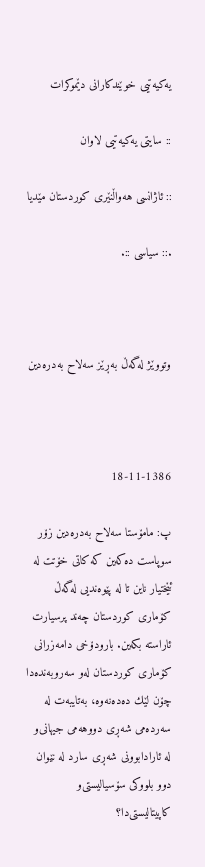یه‌كیه‌تیی‌ خوێندكارانی‌ دێموكرات

:: سایتی یه‌کیه‌تیی لاوان

:: ئاژانسی هه‌واڵنێری كوردستان مێدیا

.:: سیاسی ::.



وتووێژ له‌گه‌ڵ‌ به‌ڕێز سه‌لاح به‌دره‌دین



18-11-1386

پ: مامۆستا سه‌لاح به‌دره‌دین زۆر سوپاست ده‌كه‌ین كه‌ كاتی‌ خۆتت له‌ ئێختیار ناین تا له‌ پێوه‌ندیی‌ له‌گه‌ڵ‌ كۆماری‌ كوردستان چه‌ند پرسیارت ئاراسته‌ بكه‌ین. بارودۆخی‌ دامه‌زرانی‌ كۆماری‌ كوردستان له‌و سه‌ر‌وبه‌نده‌دا چۆن لێك ده‌ده‌نه‌وه‌، به‌تایبه‌ت له‌ سه‌رده‌می‌ شه‌ڕی‌ دووهه‌می‌ جیهانی‌‌و له‌ ئارادابوونی‌ شه‌ڕی‌ سارد له‌ نێوان دوو بلووكی‌ سۆسیالیستی‌‌و كاپیتالیستی‌دا؟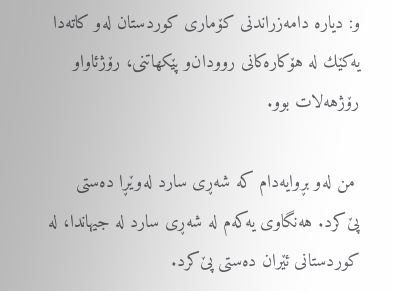و: دیاره‌ دامه‌زراندنی‌ كۆماری‌ كوردستان له‌و كاته‌دا یه‌كێك له‌ هۆكاره‌كانی‌ روودان‌و پێكهاتنی‌، رۆژئاوا‌و رۆژهه‌لات بوو.

 من له‌و بڕوایه‌دام كه‌ شه‌ڕی‌ سارد له‌وێڕا ده‌ستی‌ پێ‌كرد. هه‌نگاوی‌ یه‌كه‌م له‌ شه‌ڕی‌ سارد له‌ جیهاندا، له‌ كوردستانی‌ ئێران ده‌ستی‌ پێ‌كرد.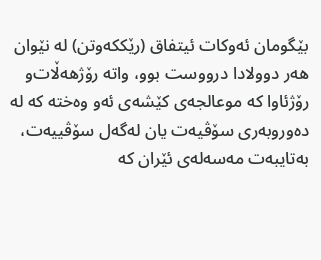بێگومان ئه‌وكات ئیتفاق (رێككه‌وتن) له‌ نێوان هه‌ر دوولادا درووست بوو، واته‌ رۆژهه‌ڵات‌و رۆژئاوا كه‌ موعالجه‌ی‌ كێشه‌ی‌ ئه‌و وه‌خته‌ كه‌ له‌ ده‌وروبه‌ری‌ سۆڤیه‌ت یان له‌گه‌ل سۆڤییه‌ت، به‌تایبه‌ت مه‌سه‌له‌ی‌ ئێران كه‌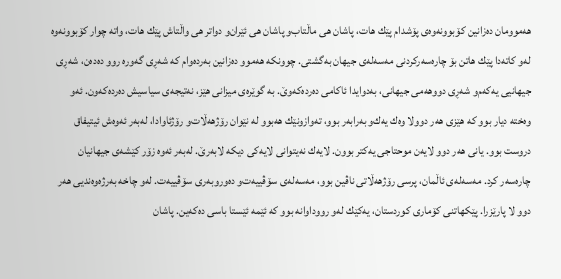هه‌موومان ده‌زانین كۆبوونه‌وه‌ی پۆشدام پێك هات، پاشان هی ماڵتاب‌و پاشان هی ئێران‌و دواتر هی‌ واڵتاش پێك هات، واته‌ چوار كۆبوونه‌وه‌ له‌و كاته‌دا پێك هاتن بۆ چاره‌سه‌ركردنی‌ مه‌سه‌له‌ی‌ جیهان به‌گشتی‌. چوونكه‌ هه‌موو ده‌زانین به‌رده‌وام كه‌ شه‌ڕی‌ گه‌وره‌ روو ده‌ده‌ن، شه‌ڕی‌ جیهانیی‌ یه‌كه‌م‌و شه‌ڕی‌ دووهه‌می‌ جیهانی، به‌دوایدا ئاكامی‌ ده‌رده‌كه‌وێ‌. به‌ گوێره‌ی‌ میزانی‌ هێز، نه‌تیجه‌ی‌ سیاسیش ده‌رده‌كه‌ون. ئه‌و وه‌خته‌ دیار بوو كه‌ هێزی‌ هه‌ر دوولا وه‌ك یه‌ك‌و به‌رابه‌ر بوو، ته‌وازونێك هه‌بوو له‌ نێوان رۆژهه‌ڵات‌و رۆژئاوادا، له‌به‌ر ئه‌وه‌ش ئیتیفاق دروست بوو. یانی‌ هه‌ر دوو لایه‌ن موحتاجی‌ یه‌كتر بوون. لایه‌ك نه‌یتوانی‌ لایه‌كی‌ دیكه‌ لابه‌رێ‌. له‌به‌ر ئه‌وه‌ زۆر كێشه‌ی‌ جیهانیان چاره‌سه‌ر كرد. مه‌سه‌له‌ی‌ ئاڵمان، پرسی‌ رۆژهه‌ڵاتی‌ ناڤین بوو، مه‌سه‌له‌ی‌ سۆڤییه‌ت‌و ده‌وروبه‌ری‌ سۆڤییه‌ت. له‌و چاخه‌ به‌رژه‌وه‌ندیی‌ هه‌ر دوو لا پارێزرا. پێكهاتنی‌ كۆماری‌ كوردستان، یه‌كێك له‌و رووداوانه‌ بوو كه‌ ئێمه‌ ئێستا باسی‌ ده‌كه‌ین. پاشان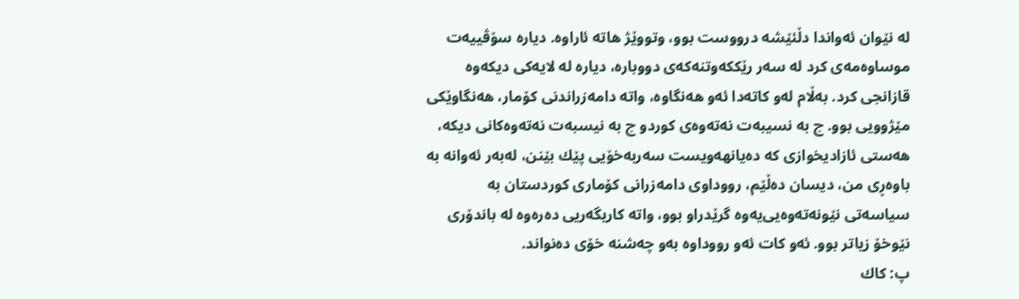له‌ نێوان ئه‌واندا دڵئێشه‌ درووست بوو، وتووێژ هاته‌ ئاراوه‌. دیاره‌ سۆڤییه‌ت موساوه‌مه‌ی‌ كرد له‌ سه‌ر رێككه‌وتنه‌كه‌ی‌ دووباره‌، دیاره‌ له‌ لایه‌كی‌ دیكه‌وه‌ قازانجی‌ كرد. به‌ڵام له‌و كاته‌دا ئه‌و هه‌نگاوه‌، واته‌ دامه‌زراندنی‌ كۆمار، هه‌نگاوێكی‌ مێژوویی‌ بوو. چ به‌ نسیبه‌ت نه‌ته‌وه‌ی‌ كورد‌و چ به‌ نیسبه‌ت نه‌ته‌وه‌كانی‌ دیكه‌، هه‌ستی‌ ئازادیخوازی‌ كه‌ ده‌یانهه‌ویست سه‌ربه‌خۆیی‌ پێك بێنن، له‌به‌ر ئه‌وانه‌ به‌ باوه‌ڕی‌ من، دیسان ده‌ڵێم، رووداوی‌ دامه‌زرانی‌ كۆماری‌ كوردستان به‌ سیاسه‌تی‌ نێونه‌ته‌وه‌یی‌یه‌وه‌ گرێدراو بوو، واته‌ كاریگه‌ریی‌ ده‌ره‌وه‌ له‌ باندۆری‌ نێوخۆ زیاتر بوو. ئه‌و كات ئه‌و رووداوه‌ به‌و چه‌شنه‌ خۆی‌ ده‌نواند.
پ: كاك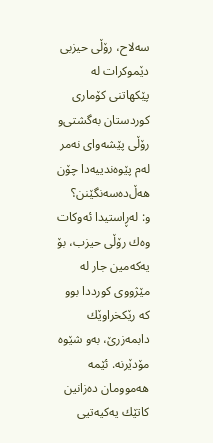سه‌لاح، رۆڵی‌ حیزبی‌ دێموكرات له‌ پێكهاتنی‌ كۆماری‌ كوردستان به‌گشتی‌‌و رۆڵی‌ پێشه‌وای‌ نه‌مر له‌م پێوه‌ندییه‌دا چۆن هه‌ڵ‌ده‌سه‌نگێنن؟
و: له‌ڕاستیدا ئه‌وكات وه‌ك رۆڵی‌ حیزب، بۆ یه‌كه‌مین جار له‌ مێژووی‌ كورددا بوو كه‌ رێكخراوێك دابمه‌زرێ‌، به‌و شێوه‌ مۆدێرنه‌. ئێمه‌ هه‌موومان ده‌زانین كاتێك یه‌كیه‌تیی‌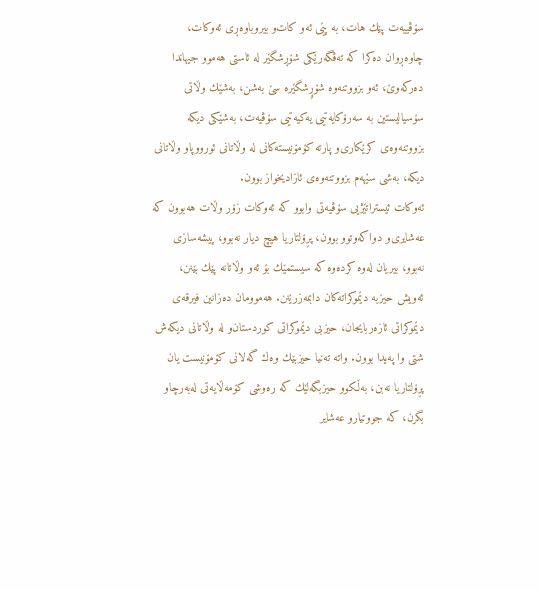سۆڤییه‌ت پێك هات، به‌ پێی‌ ئه‌و كات‌و بیر‌وباوه‌ڕی‌ ئه‌وكات، چاوه‌ڕوان ده‌كرا كه‌ ته‌ڤگه‌رێكی‌ شۆڕشگێر له‌ ئاستی‌ هه‌موو جیهاندا ده‌ركه‌وێ‌، ئه‌و بزووتنه‌وه‌ شۆڕٍشگێره‌ سێ‌ به‌شن، به‌شێك وڵاتی‌ سۆسیالیستین به‌ سه‌رۆكایه‌تیی یه‌كیه‌تیی سۆڤیه‌ت، به‌شێكی‌ دیكه‌ بزووتنه‌وه‌ی‌ كرێكاری‌‌و پارته‌ كۆمۆنیسته‌كانی‌ له‌ وڵاتانی‌ ئورووپا‌و وڵاتانی‌ دیكه‌، به‌شی‌ سێهه‌م بزووتنه‌وه‌ی‌ ئازادیخواز بوون.
ئه‌وكات ئیستراتێژیی‌ سۆڤیه‌تی‌ وابوو كه‌ ئه‌وكات زۆر وڵات هه‌بوون كه‌ عه‌شایری‌‌و دواكه‌وتوو بوون، پڕۆلتاریا هیچ دیار نه‌بوو، پیشه‌سازی‌ نه‌بوو، بیریان له‌وه‌ كرده‌وه‌ كه‌ سیستمێك بۆ ئه‌و وڵاتانه‌ پێك بێنن، ئه‌ویش حیزبه‌ دێموكراته‌كان دابمه‌زرێنن. هه‌موومان ده‌زانین فیرقه‌ی‌ دێموكراتی‌ ئازه‌ربایجان، حیزبی‌ دێموكراتی‌ كوردستان‌و له‌ وڵاتانی‌ دیكه‌ش شتی‌ وا په‌یدا بوون. واته‌ ته‌نیا حیزبێك وه‌ك گه‌لانی‌ كۆمۆنیست یان پڕۆلتاریا نه‌بن، به‌ڵكوو حیزبگه‌لێك كه‌ ره‌وشی‌ كۆمه‌ڵایه‌تی‌ له‌به‌رچاو بگرن، كه‌ جووتیار‌و عه‌شایر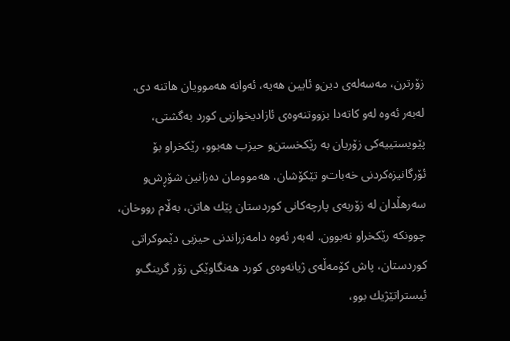زۆرترن، مه‌سه‌له‌ی‌ دین‌و ئایین هه‌یه‌، ئه‌وانه‌ هه‌موویان هاتنه‌ دی. له‌به‌ر ئه‌وه‌ له‌و كاته‌دا بزووتنه‌وه‌ی‌ ئازادیخوازیی‌ كورد به‌گشتی‌، پێویستییه‌كی‌ زۆریان به‌ رێكخستن‌و حیزب هه‌بوو، رێكخراو بۆ ئۆرگانیزه‌كردنی‌ خه‌بات‌و تێكۆشان. هه‌موومان ده‌زانین شۆڕش‌و سه‌رهڵدان له‌ زۆربه‌ی‌ پارچه‌كانی‌ كوردستان پێك هاتن، به‌ڵام رووخان، چوونكه‌ رێكخراو نه‌بوون. له‌به‌ر ئه‌وه‌ دامه‌زراندنی‌ حیزبی‌ دێموكراتی‌ كوردستان، پاش كۆمه‌ڵه‌ی‌ ژیانه‌وه‌ی‌ كورد هه‌نگاوێكی‌ زۆر گرینگ‌و ئیستراتێژیك بوو،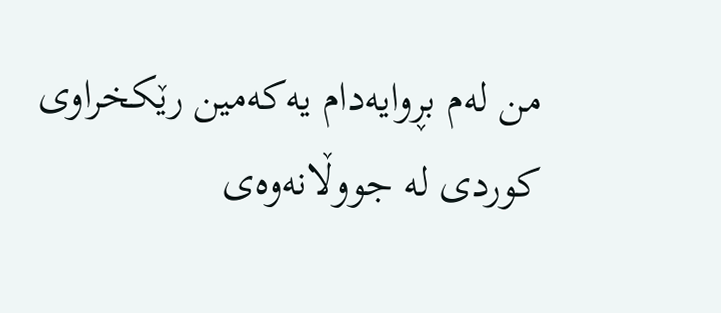من له‌م بڕوایه‌دام یه‌كه‌مین رێكخراوی‌ كوردی‌ له‌ جووڵانه‌وه‌ی‌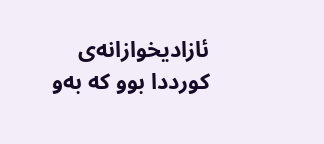ئازادیخوازانه‌ی‌ كورددا بوو كه‌ به‌و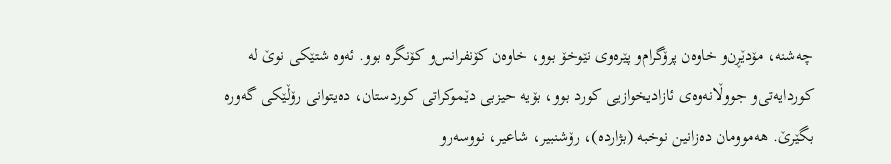چه‌شنه‌، مۆدێڕن‌و خاوه‌ن پرۆگرام‌و پێره‌وی‌ نێوخۆ بوو، خاوه‌ن كۆنفرانس‌و كۆنگره‌ بوو. ئه‌وه‌ شتێكی‌ نوێ‌ له‌ كوردایه‌تی‌‌و جووڵانه‌وه‌ی‌ ئازادیخوازیی‌ كورد بوو، بۆیه‌ حیزبی‌ دێموكراتی‌ كوردستان، ده‌یتوانی‌ رۆڵێكی‌ گه‌وره‌ بگێرێ‌. هه‌موومان ده‌زانین نوخبه‌ (بژارده‌)، رۆشنبیر، شاعیر، نووسه‌ر‌و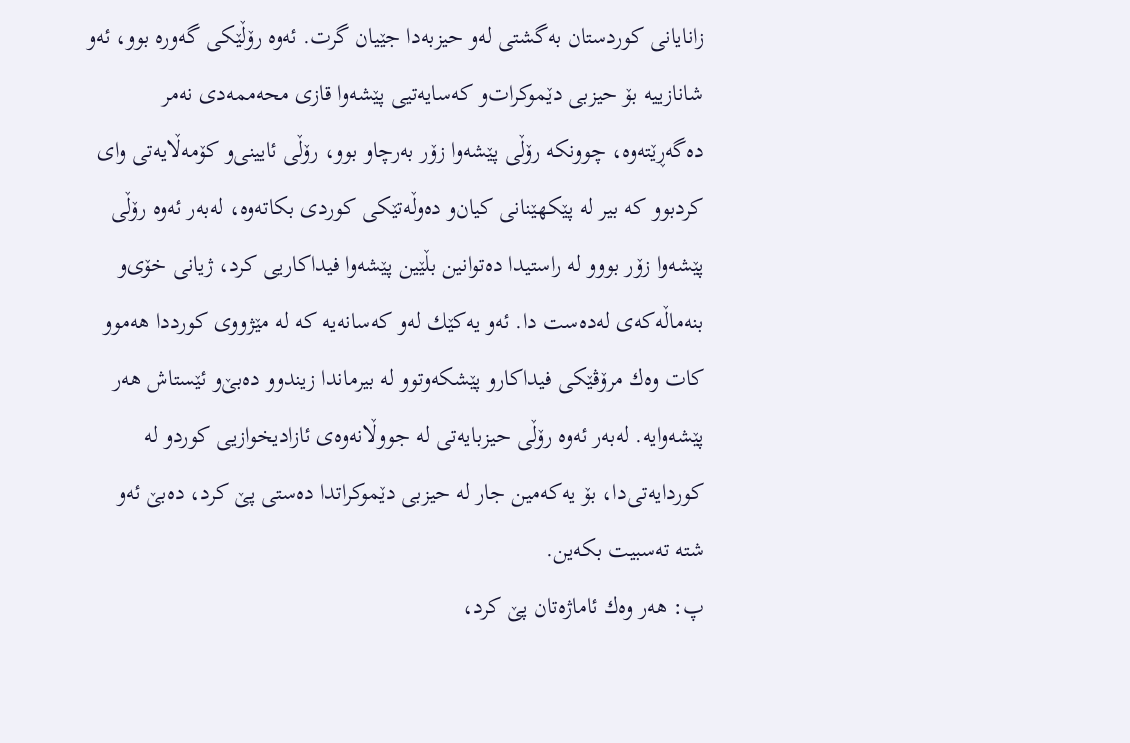زانایانی‌ كوردستان به‌گشتی‌ له‌و حیزبه‌دا جێیان گرت. ئه‌وه‌ رۆڵێكی‌ گه‌وره‌ بوو، ئه‌و شانازییه‌ بۆ حیزبی‌ دێموكرات‌و كه‌سایه‌تیی‌ پێشه‌وا قازی‌ محه‌ممه‌دی‌ نه‌مر ده‌گه‌ڕێته‌وه‌، چوونكه‌ رۆڵی پێشه‌وا زۆر به‌رچاو بوو، رۆڵی‌ ئایینی‌‌و كۆمه‌ڵایه‌تی‌ وای‌ كردبوو كه‌ بیر له‌ پێكهێنانی‌ كیان‌و ده‌وڵه‌تێكی‌ كوردی‌ بكاته‌وه‌، له‌به‌ر ئه‌وه‌ رۆڵی‌ پێشه‌وا زۆر بوو‌و له‌ راستیدا ده‌توانین بڵێین پێشه‌وا فیداكاریی‌ كرد، ژیانی‌ خۆی‌‌و بنه‌ماڵه‌كه‌ی‌ له‌ده‌ست دا. ئه‌و یه‌كێك له‌و كه‌سانه‌یه‌ كه‌ له‌ مێژووی‌ كورددا هه‌موو كات وه‌ك مرۆڤێكی‌ فیداكار‌و پێشكه‌وتوو له‌ بیرماندا زیندوو ده‌بێ‌‌و ئێستاش هه‌ر پێشه‌وایه‌. له‌به‌ر ئه‌وه‌ رۆڵی‌ حیزبایه‌تی‌ له‌ جووڵانه‌وه‌ی‌ ئازادیخوازیی‌ كورد‌و له‌ كوردایه‌تی‌دا، بۆ یه‌كه‌مین جار له‌ حیزبی‌ دێموكراتدا ده‌ستی‌ پێ‌ كرد، ده‌بێ‌ ئه‌و شته‌ ته‌سبیت بكه‌ین.
پ: هه‌ر وه‌ك ئاماژه‌تان پێ‌ كرد،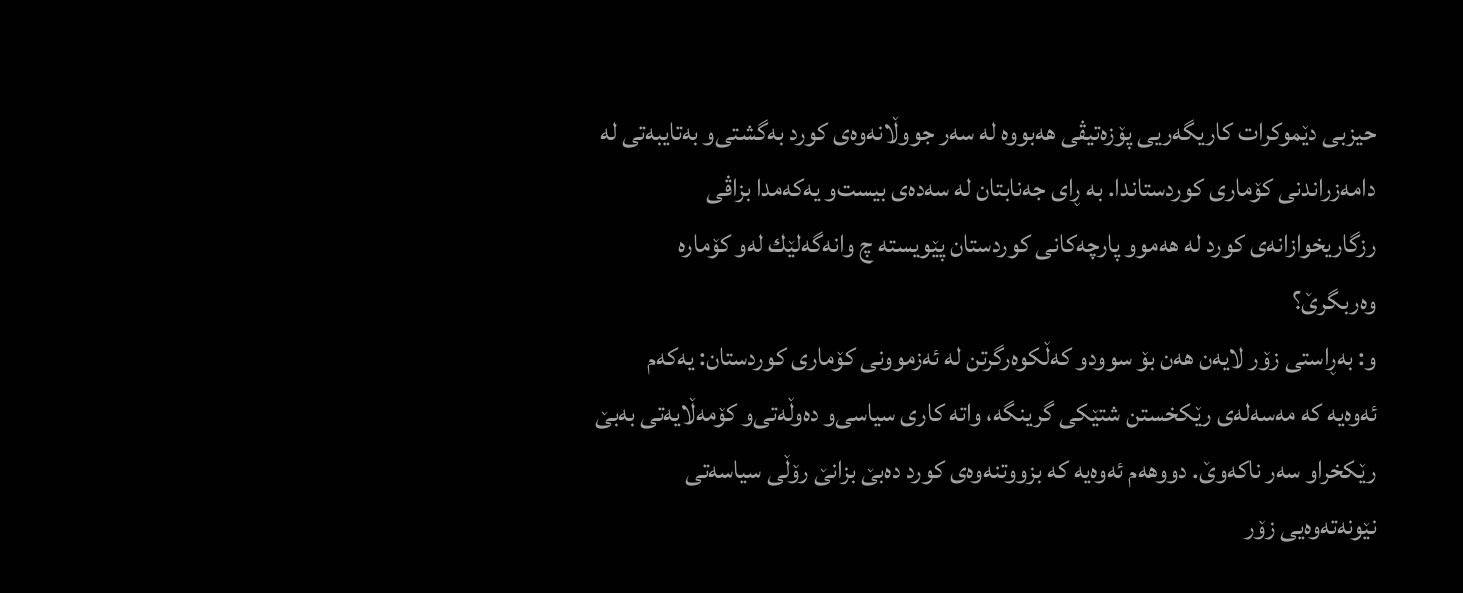حیزبی‌ دێموكرات كاریگه‌ریی‌ پۆزه‌تیڤی‌ هه‌بووه‌ له‌ سه‌ر جووڵانه‌وه‌ی‌ كورد به‌گشتی‌‌و به‌تایبه‌تی‌ له‌ دامه‌زراندنی‌ كۆماری‌ كوردستاندا. به‌ ڕای‌ جه‌نابتان له‌ سه‌ده‌ی‌ بیست‌و یه‌كه‌مدا بزاڤی‌ رزگاریخوازانه‌ی‌ كورد له‌ هه‌موو پارچه‌كانی‌ كوردستان پێویسته‌ چ وانه‌گه‌لێك له‌و كۆماره‌ وه‌ربگرێ‌؟
و: به‌ڕاستی‌ زۆر لایه‌ن هه‌ن بۆ سوود‌و كه‌ڵكوه‌رگرتن له‌ ئه‌زموونی‌ كۆماری‌ كوردستان: یه‌كه‌م ئه‌وه‌یه‌ كه‌ مه‌سه‌له‌ی‌ رێكخستن شتێكی‌ گرینگه‌، واته‌ كاری‌ سیاسی‌‌و ده‌وڵه‌تی‌‌و كۆمه‌ڵایه‌تی‌ به‌بێ‌ رێكخراو سه‌ر ناكه‌وێ‌. دووهه‌م ئه‌وه‌یه‌ كه‌ بزووتنه‌وه‌ی‌ كورد ده‌بێ‌ بزانێ‌ رۆڵی‌ سیاسه‌تی‌ نێونه‌ته‌وه‌یی‌ زۆر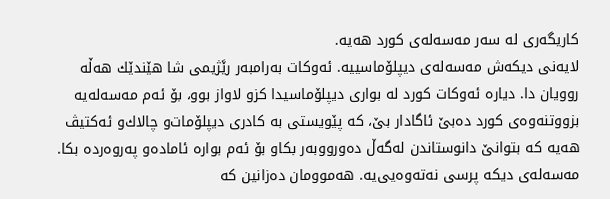كاریگه‌ری‌ له‌ سه‌ر مه‌سه‌له‌ی‌ كورد هه‌یه‌.
لایه‌نی‌ دیكه‌ش مه‌سه‌له‌ی‌ دیپلۆماسییه‌. ئه‌وكات به‌رامبه‌ر رێَژیمی‌ شا هێندێك هه‌ڵه‌ روویان دا. دیاره‌ ئه‌وكات كورد له‌ بواری‌ دیپلۆماسیدا كز‌و لاواز بوو، بۆ ئه‌م مه‌سه‌له‌یه‌ بزووتنه‌وه‌ی‌ كورد ده‌بێ‌ ئاگادار بێ‌، كه‌ پێویستی به‌ كادری‌ دیپلۆمات‌و چالاك‌و ئه‌كتیڤ هه‌یه‌ كه‌ بتوانێ‌ دانوستاندن له‌گه‌ڵ‌ ده‌ورووبه‌ر بكا‌و بۆ ئه‌م بواره‌ ئاماده‌‌و په‌روه‌رده‌ بكا.
مه‌سه‌له‌ی‌ دیكه‌ پرسی‌ نه‌ته‌وه‌یی‌یه‌. هه‌موومان ده‌زانین كه‌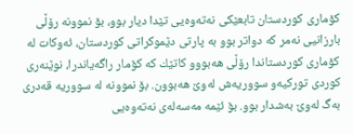كۆماری‌ كوردستان تابعێكی‌ نه‌ته‌وه‌یی‌ تێدا دیار بوو، بۆ نموونه‌ رۆڵی‌ بارزانیی‌ نه‌مر كه‌ دواتر بوو به‌ پارتی دێموكراتی كوردستان، ئه‌وكات له‌ كۆماری‌ كوردستاندا رۆڵی‌ هه‌بوو‌و كاتێك كه‌ كۆمار راگه‌یاندرا، نوێنه‌ری‌ كوردی‌ توركیه‌‌و سووریه‌ش له‌وێ‌ هه‌بوون. بۆ نموونه‌ له‌ سووریه‌ قه‌دری‌ به‌گ له‌وێ‌ به‌شدار بوو. بۆ ئێمه‌ مه‌سه‌له‌ی‌ نه‌ته‌وه‌یی‌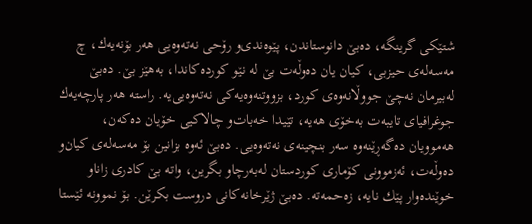شتێكی‌ گرینگه‌، ده‌بێ‌ دانوستاندن، پێوه‌ندی‌‌و رۆحی‌ نه‌ته‌وه‌یی‌ هه‌ر بۆنه‌یه‌ك، چ مه‌سه‌له‌ی‌ حیزبی، كیان یان ده‌وڵه‌ت بێ‌ له‌ نێو كورده‌كاندا، به‌هێز بێ‌. ده‌بێ‌ له‌بیرمان نه‌چێ‌ جووڵانه‌وه‌ی‌ كورد، بزووتنه‌وه‌یه‌كی‌ نه‌ته‌وه‌یی‌یه‌. راسته‌ هه‌ر پارچه‌یه‌ك جوغرافیای‌ تایبه‌ت به‌خۆی‌ هه‌یه‌، تێیدا خه‌بات‌و چالاكیی‌ خۆیان ده‌كه‌ن، هه‌موویان ده‌گه‌ڕێنه‌وه‌ سه‌ر بنچینه‌ی‌ نه‌ته‌وه‌یی‌. ده‌بێ‌ ئه‌وه‌ بزانین بۆ مه‌سه‌له‌ی‌ كیان‌و ده‌وڵه‌ت، ئه‌زموونی‌ كۆماری‌ كوردستان له‌به‌رچاو بگرین، واته‌ بێ‌ كادری‌ زانا‌و خوێنده‌وار پێك نایه‌، زه‌حمه‌ته‌. ده‌بێ‌ ژێرخانه‌كانی‌ دروست بكرێن. بۆ نموونه‌ ئێستا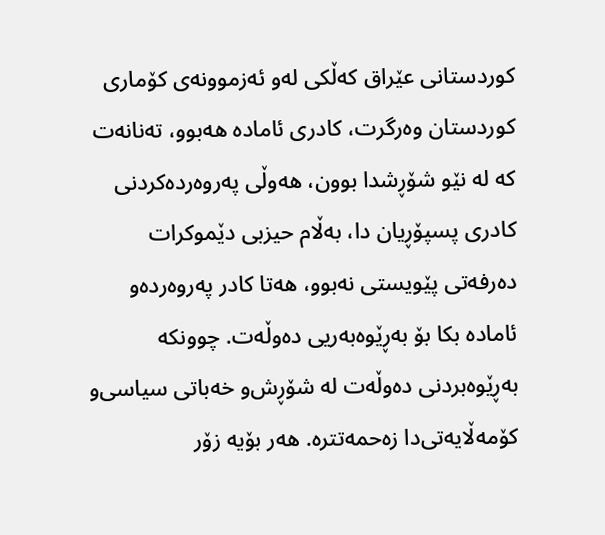كوردستانی‌ عێراق كه‌ڵكی‌ له‌و ئه‌زموونه‌ی‌ كۆماری‌ كوردستان وه‌رگرت، كادری‌ ئاماده‌ هه‌بوو، ته‌نانه‌ت كه‌ له‌ نێو شۆڕشدا بوون، هه‌وڵی‌ په‌روه‌رده‌كردنی‌ كادری‌ پسپۆڕیان دا، به‌ڵام حیزبی‌ دێموكرات ده‌رفه‌تی‌ پێویستی‌ نه‌بوو، هه‌تا كادر په‌روه‌رده‌‌و ئاماده‌ بكا بۆ به‌ڕێوه‌به‌ریی‌ ده‌وڵه‌ت. چوونكه‌ به‌ڕێوه‌بردنی‌ ده‌وڵه‌ت له‌ شۆڕش‌و خه‌باتی‌ سیاسی‌‌و كۆمه‌ڵایه‌تی‌دا زه‌حمه‌تتره‌. هه‌ر بۆیه‌ زۆر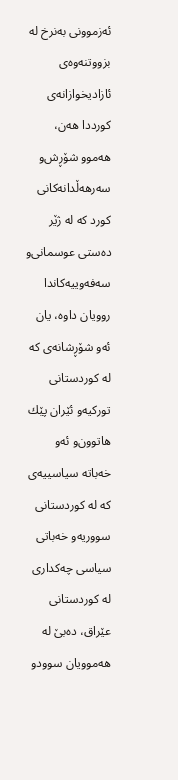ئه‌زموونی‌ به‌نرخ له‌ بزووتنه‌وه‌ی‌ ئازادیخوازانه‌ی‌ كورددا هه‌ن، هه‌موو شۆڕش‌و سه‌رهه‌ڵدانه‌كانی‌ كورد كه‌ له‌ ژێر ده‌ستی عوسمانی‌‌و سه‌فه‌وییه‌كاندا روویان داوه‌، یان ئه‌و شۆڕشانه‌ی‌ كه‌ له‌ كوردستانی‌ توركیه‌‌و ئێران پێك هاتوون‌و ئه‌و خه‌باته‌ سیاسییه‌ی‌ كه‌ له‌ كوردستانی‌ سووریه‌‌و خه‌باتی‌ سیاسی‌ چه‌كداری‌ له‌ كوردستانی‌ عێراق، ده‌بێ‌ له‌ هه‌موویان سوود‌و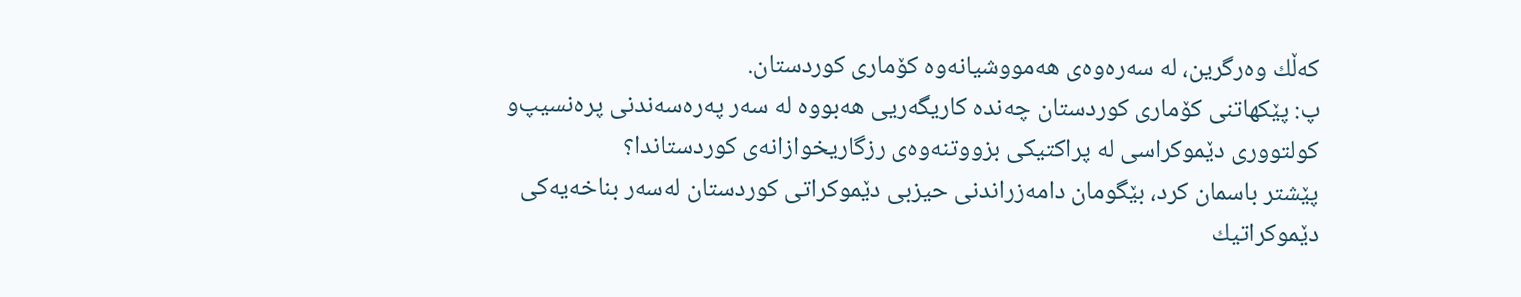كه‌ڵك وه‌رگرین، له‌ سه‌ره‌وه‌ی‌ هه‌مووشیانه‌وه‌ كۆماری‌ كوردستان.
پ: پێكهاتنی‌ كۆماری‌ كوردستان چه‌نده‌ كاریگه‌ریی‌ هه‌بووه‌ له‌ سه‌ر په‌ره‌سه‌ندنی‌ پره‌نسیپ‌و كولتووری‌ دێموكراسی‌ له‌ پراكتیكی‌ بزووتنه‌وه‌ی‌ رزگاریخوازانه‌ی‌ كوردستاندا؟
پێشتر باسمان كرد، بێگومان دامه‌زراندنی‌ حیزبی‌ دێموكراتی‌ كوردستان له‌سه‌ر بناخه‌یه‌كی دێموكراتیك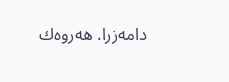دامه‌زرا. هه‌روه‌ك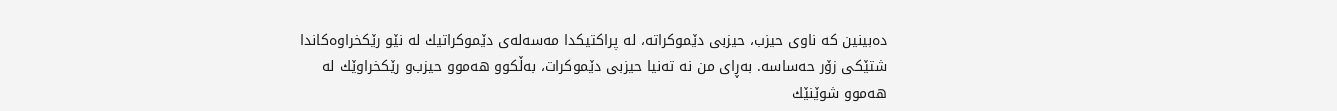ده‌بینین كه‌ ناوی‌ حیزب، حیزبی‌ دێموكراته‌، له‌ پراكتیكدا مه‌سه‌له‌ی‌ دێموكراتیك له‌ نێو رێكخراوه‌كاندا شتێكی‌ زۆر حه‌ساسه‌. به‌ڕای‌ من نه‌ ته‌نیا حیزبی‌ دێموكرات، به‌ڵكوو هه‌موو حیزب‌و رێكخراوێك له‌ هه‌موو شوێنێك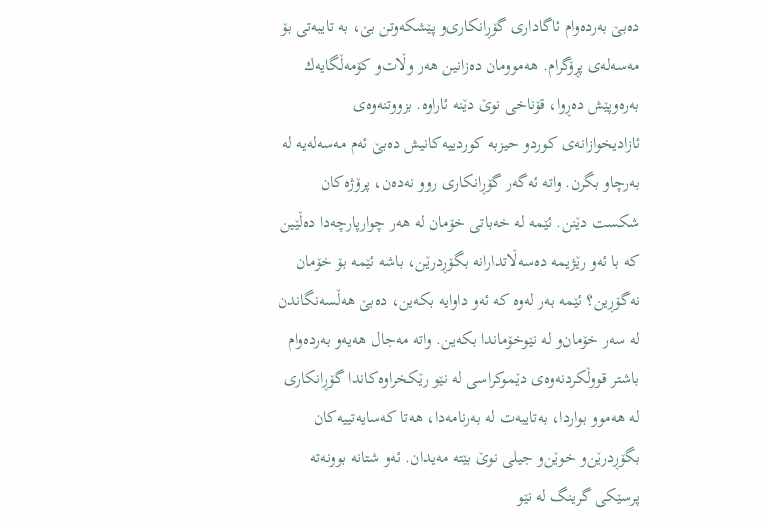ده‌بێ‌ به‌رده‌وام ئاگاداری‌ گۆڕانكاری‌‌و پێشكه‌وتن بێ‌، به‌ تایبه‌تی‌ بۆ مه‌سه‌له‌ی‌ پڕۆگرام. هه‌موومان ده‌زانین هه‌ر وڵات‌و كۆمه‌ڵگایه‌ك به‌ره‌وپێش ده‌ڕوا، قۆناخی‌ نوێ‌ دێنه‌ ئاراوه‌. بزووتنه‌وه‌ی‌ ئازادیخوازانه‌ی‌ كورد‌و حیزبه‌ كوردییه‌كانیش ده‌بێ‌ ئه‌م مه‌سه‌له‌یه‌ له‌ به‌رچاو بگرن. واته‌ ئه‌گه‌ر گۆڕانكاری‌ روو نه‌ده‌ن، پرۆژه‌كان شكست دێنن. ئێمه‌ له‌ خه‌باتی‌ خۆمان له‌ هه‌ر چوارپارچه‌دا ده‌ڵێین كه‌ با ئه‌و رێژیمه‌ ده‌سه‌ڵاتدارانه‌ بگۆڕدرێن، باشه‌ ئێمه‌ بۆ خۆمان نه‌گۆڕین؟ ئێمه‌ به‌ر له‌وه‌ كه‌ ئه‌و داوایه‌ بكه‌ین، ده‌بێ‌ هه‌ڵسه‌نگاندن له‌ سه‌ر خۆمان‌و له‌ نێوخۆماندا بكه‌ین. واته‌ مه‌جال هه‌یه‌‌و به‌رده‌وام باشتر قووڵكردنه‌وه‌ی‌ دێموكراسی‌ له‌ نێو رێكخراوه‌كاندا گۆڕانكاری‌ له‌ هه‌موو بواردا، به‌تایبه‌ت له‌ به‌رنامه‌دا، هه‌تا كه‌سایه‌تییه‌كان بگۆڕدرێن‌و خوێن‌و جیلی‌ نوێ‌ بێته‌ مه‌یدان. ئه‌و شتانه‌ بوونه‌ته‌ پرسێكی‌ گرینگ له‌ نێو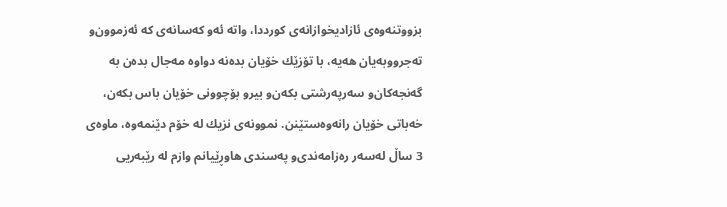بزووتنه‌وه‌ی‌ ئازادیخوازانه‌ی‌ كورددا، واته‌ ئه‌و كه‌سانه‌ی‌ كه‌ ئه‌زموون‌و ته‌جرووبه‌یان هه‌یه‌، با تۆزێك خۆیان بده‌نه‌ دوا‌وه‌ مه‌جال بده‌ن به‌ گه‌نجه‌كان‌و سه‌رپه‌رشتی‌ بكه‌ن‌و بیر‌و بۆچوونی‌ خۆیان باس بكه‌ن، خه‌باتی‌ خۆیان رانه‌وه‌ستێنن. نموونه‌ی‌ نزیك له‌ خۆم دێنمه‌وه‌، ماوه‌ی‌ 3 ساڵ‌ له‌سه‌ر ره‌زامه‌ندی‌‌و په‌سندی‌ هاوڕێیانم وازم له‌ رێبه‌ریی‌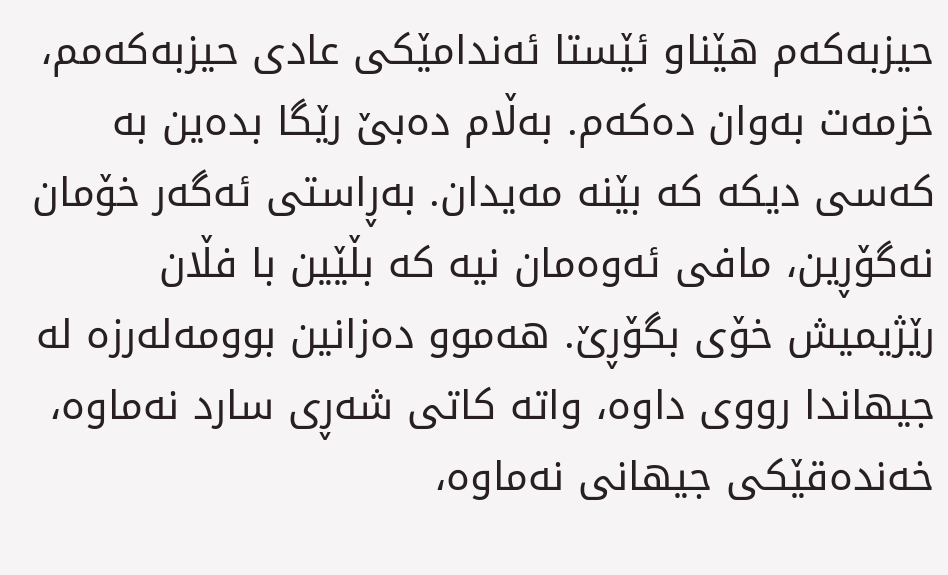حیزبه‌كه‌م هێنا‌و ئێستا ئه‌ندامێكی‌ عادی‌ حیزبه‌كه‌مم، خزمه‌ت به‌وان ده‌كه‌م. به‌ڵام ده‌بێ‌ رێگا بده‌ین به‌ كه‌سی‌ دیكه‌ كه‌ بێنه‌ مه‌یدان. به‌ڕاستی‌ ئه‌گه‌ر خۆمان نه‌گۆڕین، مافی‌ ئه‌وه‌مان نیه‌ كه‌ بڵێین با فڵان رێژیمیش خۆی‌ بگۆڕێ‌. هه‌موو ده‌زانین بوومه‌له‌رزه‌ له‌ جیهاندا رووی‌ داوه‌، واته‌ كاتی‌ شه‌ڕی‌ سارد نه‌ماوه‌، خه‌نده‌قێكی‌ جیهانی‌ نه‌ماوه‌،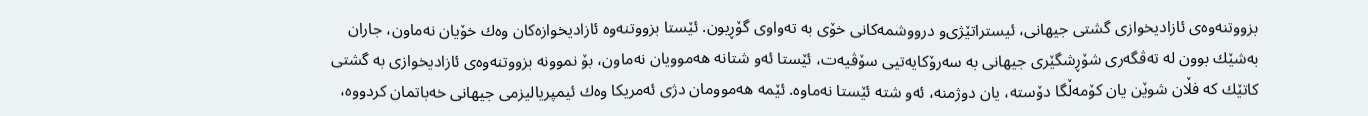بزووتنه‌وه‌ی‌ ئازادیخوازی‌ گشتی‌ جیهانی‌، ئیستراتێژی‌‌و درووشمه‌كانی‌ خۆی‌ به‌ ته‌واوی‌ گۆڕیون. ئێستا بزووتنه‌وه‌ ئازادیخوازه‌كان وه‌ك خۆیان نه‌ماون، جاران به‌شێك بوون له‌ ته‌ڤگه‌ری‌ شۆڕشگێری‌ جیهانی‌ به‌ سه‌رۆكایه‌تیی‌ سۆڤیه‌ت، ئێستا ئه‌و شتانه‌ هه‌موویان نه‌ماون، بۆ نموونه‌ بزووتنه‌وه‌ی‌ ئازادیخوازی‌ به‌ گشتی‌ كاتێك كه‌ فڵان شوێن یان كۆمه‌ڵگا دۆسته‌، یان دوژمنه‌، ئه‌و شته‌ ئێستا نه‌ماوه‌. ئێمه‌ هه‌موومان دژی‌ ئه‌مریكا وه‌ك ئیمپریالیزمی‌ جیهانی‌ خه‌باتمان كردووه‌،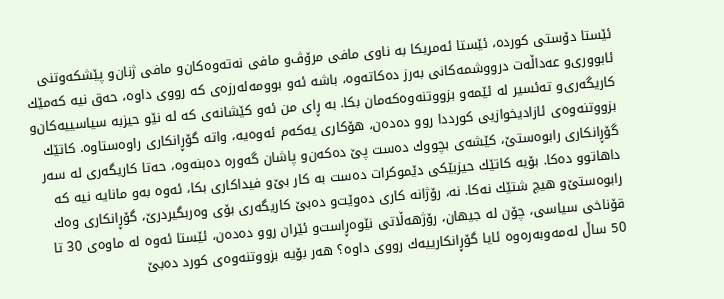ئێستا دۆستی‌ كورده‌، ئێستا ئه‌مریكا به‌ ناوی‌ مافی‌ مرۆڤ‌و مافی‌ نه‌ته‌وه‌كان‌و مافی‌ ژنان‌و پێشكه‌وتنی‌ ئابووری‌‌و عه‌داڵه‌ت درووشمه‌كانی‌ به‌رز ده‌كاته‌وه‌، باشه‌ ئه‌و بوومه‌له‌رزه‌ی‌ كه‌ رووی‌ داوه‌، حه‌ق نیه‌ كه‌مێك كاریگه‌ری‌‌و ته‌ئسیر له‌ ئێمه‌‌و بزووتنه‌وه‌كه‌مان بكا. به‌ ڕای‌ من ئه‌و كێشانه‌ی‌ كه‌ له‌ نێو حیزبه‌ سیاسییه‌كان‌و بزووتنه‌وه‌ی‌ ئازادیخوازیی‌ كورددا روو ده‌ده‌ن، هۆكاری‌ یه‌كه‌م ئه‌وه‌یه‌، واته‌ گۆڕانكاری‌ راوه‌ستاوه‌. كاتێك گۆڕانكاری‌ رابوه‌ستێ‌، كێشه‌ی‌ بچووك ده‌ست پێ‌ ده‌كه‌ن‌و پاشان گه‌وره‌ ده‌بنه‌وه‌، حه‌تا كاریگه‌ری‌ له‌ سه‌ر داهاتوو ده‌كا. بۆیه‌ كاتێك حیزبێكی‌ دێموكرات ده‌ست به‌ كار بێ‌‌و فیداكاری‌ بكا، ئه‌وه‌ به‌و مانایه‌ نیه‌ كه‌ رابوه‌ستێ‌‌و هیچ شتێك نه‌كا. نه‌، رۆژانه‌ كاری‌ ده‌وێت‌و ده‌بێ‌ كاریگه‌ری‌ بۆی‌ وه‌ربگیردرێ‌، گۆڕانكاری‌ وه‌ك قۆناخی‌ سیاسی‌، چۆن له‌ جیهان، رۆژهه‌ڵاتی‌ نێوه‌ڕاست‌و ئێران روو ده‌ده‌ن، ئێستا ئه‌وه‌ له‌ ماوه‌ی‌ 30 تا 50 ساڵ له‌مه‌وبه‌ره‌وه‌ ئایا گۆڕانكارییه‌ك رووی‌ داوه‌؟ هه‌ر بۆیه‌ بزووتنه‌وه‌ی‌ كورد ده‌بێ‌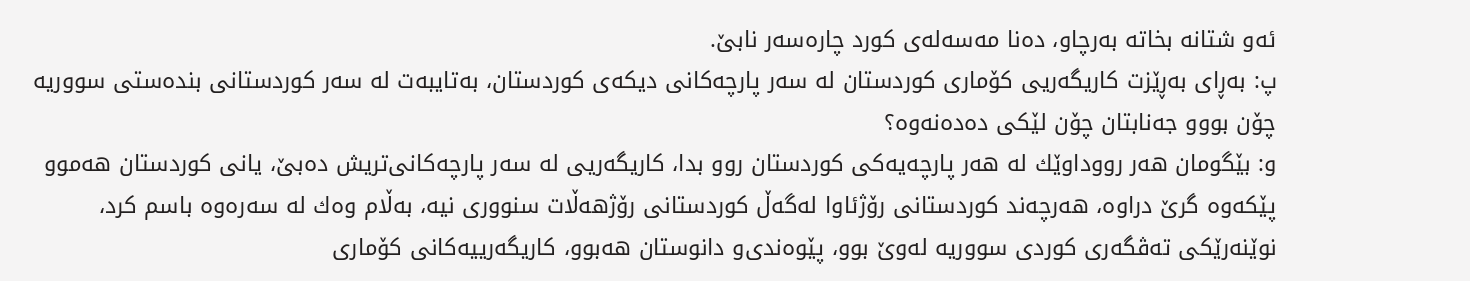ئه‌و شتانه‌ بخاته‌ به‌رچاو، ده‌نا مه‌سه‌له‌ی‌ كورد چاره‌سه‌ر نابێ‌.
پ: به‌ڕای‌ به‌ڕێزت كاریگه‌ریی‌ كۆماری‌ كوردستان له‌ سه‌ر پارچه‌كانی‌ دیكه‌ی‌ كوردستان، به‌تایبه‌ت له‌ سه‌ر كوردستانی‌ بنده‌ستی‌ سووریه‌ چۆن بوو‌و جه‌نابتان چۆن لێكی‌ ده‌ده‌نه‌وه‌؟
و: بێگومان هه‌ر رووداوێك له‌ هه‌ر پارچه‌یه‌كی‌ كوردستان روو بدا، كاریگه‌ریی‌ له‌ سه‌ر پارچه‌كانی‌تریش ده‌بێ‌، یانی‌ كوردستان هه‌موو پێكه‌وه‌ گرێ‌ دراوه‌، هه‌رچه‌ند كوردستانی‌ رۆژئاوا له‌گه‌ڵ‌ كوردستانی‌ رۆژهه‌ڵات سنووری‌ نیه‌، به‌ڵام وه‌ك له‌ سه‌ره‌وه‌ باسم كرد، نوێنه‌رێكی‌ ته‌ڤگه‌ری‌ كوردی‌ سووریه‌ له‌وێ‌ بوو، پێوه‌ندی‌‌و دانوستان هه‌بوو، كاریگه‌رییه‌كانی‌ كۆماری‌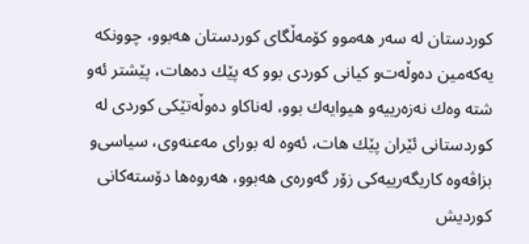كوردستان له‌ سه‌ر هه‌موو كۆمه‌ڵگای‌ كوردستان هه‌بوو، چوونكه‌ یه‌كه‌مین ده‌وڵه‌ت‌و كیانی‌ كوردی‌ بوو كه‌ پێك ده‌هات، پێشتر ئه‌و شته‌ وه‌ك نه‌زه‌رییه‌‌و هیوایه‌ك بوو، له‌ناكاو ده‌وڵه‌تێكی‌ كوردی‌ له‌ كوردستانی‌ ئێران پێك هات، ئه‌وه‌ له‌ بورای‌ مه‌عنه‌وی‌، سیاسی‌‌و بزاڤه‌وه‌ كاریگه‌رییه‌كی‌ زۆر گه‌وره‌ی‌ هه‌بوو، هه‌روه‌ها دۆسته‌كانی‌ كوردیش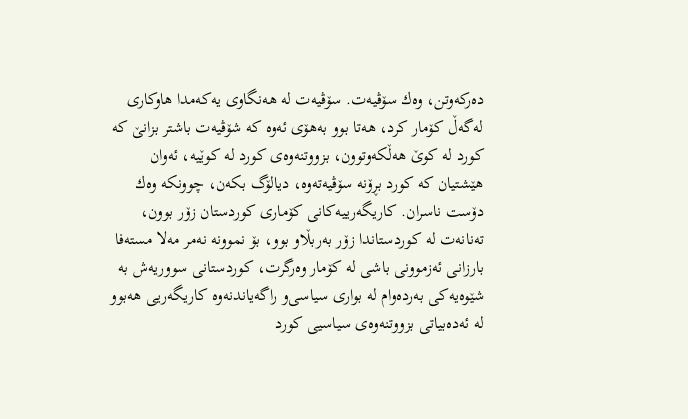ده‌ركه‌وتن، وه‌ك سۆڤیه‌ت. سۆڤیه‌ت له‌ هه‌نگاوی‌ یه‌كه‌مدا هاوكاری‌ له‌گه‌ڵ‌ كۆمار كرد، هه‌تا بوو به‌هۆی‌ ئه‌وه‌ كه‌ شۆڤیه‌ت باشتر بزانێ‌ كه‌ كورد له‌ كوێ‌ هه‌ڵكه‌وتوون، بزووتنه‌وه‌ی‌ كورد له‌ كوێیه‌، ئه‌وان هێشتیان كه‌ كورد بڕۆنه‌ سۆڤیه‌ته‌وه‌، دیالۆگ بكه‌ن، چوونكه‌ وه‌ك دۆست ناسران. كاریگه‌رییه‌كانی‌ كۆماری‌ كوردستان زۆر بوون، ته‌نانه‌ت له‌ كوردستاندا زۆر به‌ربڵاو بوو، بۆ نموونه‌ نه‌مر مه‌لا مسته‌فا بارزانی‌ ئه‌زموونی‌ باشی‌ له‌ كۆمار وه‌رگرت، كوردستانی‌ سووریه‌ش به‌ شێوه‌یه‌كی‌ به‌رده‌وام له‌ بواری‌ سیاسی‌‌و راگه‌یاندنه‌وه‌ كاریگه‌ریی‌ هه‌بوو له‌ ئه‌ده‌بیاتی‌ بزووتنه‌وه‌ی‌ سیاسیی‌ كورد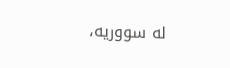له‌ سووریه‌،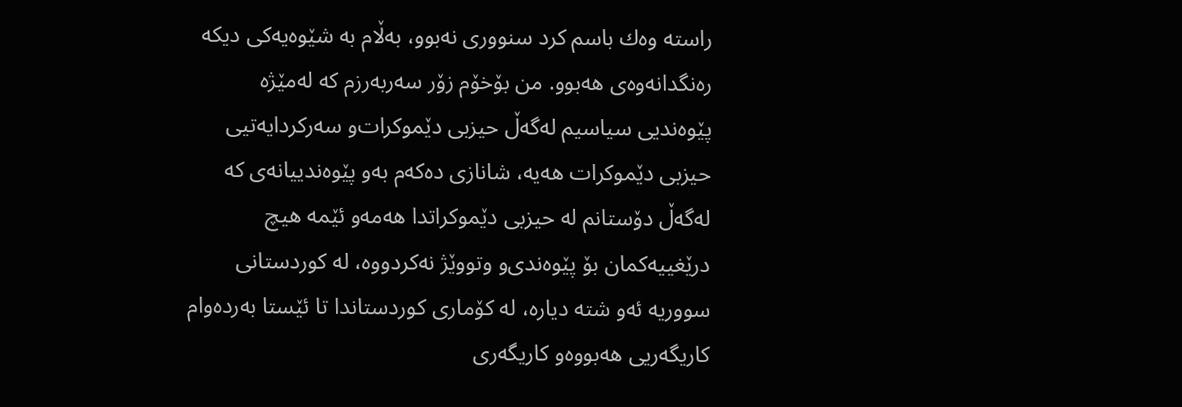راسته‌ وه‌ك باسم كرد سنووری‌ نه‌بوو، به‌ڵام به‌ شێوه‌یه‌كی‌ دیكه‌ ره‌نگدانه‌وه‌ی‌ هه‌بوو. من بۆخۆم زۆر سه‌ربه‌رزم كه‌ له‌مێژه‌ پێوه‌ندیی سیاسیم له‌گه‌ڵ‌ حیزبی‌ دێموكرات‌و سه‌ركردایه‌تیی‌ حیزبی‌ دێموكرات هه‌یه‌، شانازی‌ ده‌كه‌م به‌و پێوه‌ندییانه‌ی‌ كه‌ له‌گه‌ڵ‌ دۆستانم له‌ حیزبی‌ دێموكراتدا هه‌مه‌‌و ئێمه‌ هیچ درێغییه‌كمان بۆ پێوه‌ندی‌‌و وتووێژ نه‌كردووه‌، له‌ كوردستانی‌ سووریه‌ ئه‌و شته‌ دیاره‌، له‌ كۆماری‌ كوردستاندا تا ئێستا به‌رده‌وام كاریگه‌ریی‌ هه‌بووه‌‌و كاریگه‌ری‌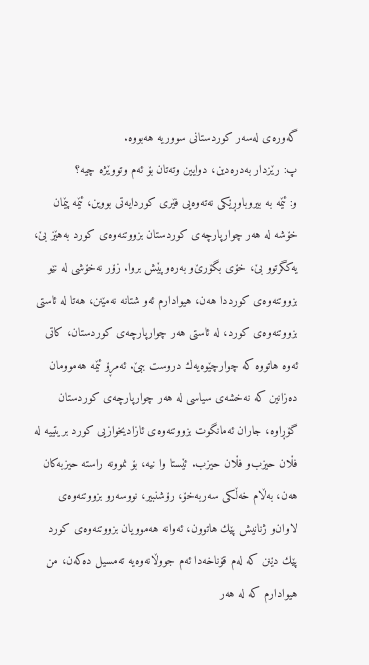گه‌وره‌ی‌ له‌سه‌ر كوردستانی‌ سووریه‌ هه‌بووه‌.
پ: رێزدار به‌دره‌دین، دوایین وته‌تان بۆ ئه‌م وتووێژه‌ چیه‌؟
و: ئێمه‌ به‌ بیر‌وباوڕێكی‌ نه‌ته‌وه‌یی‌ فێری‌ كوردایه‌تی‌ بووین، ئێمه‌ پێمان خۆشه‌ له‌ هه‌ر چوارپارچه‌ی‌ كوردستان بزووتنه‌وه‌ی‌ كورد به‌هێز بێ‌، یه‌كگرتوو بێ‌، خۆی‌ بگۆرێ‌‌و به‌ره‌وپێش بروا. زۆر نه‌خۆشی‌ له‌ نێو بزووتنه‌وه‌ی‌ كورددا هه‌ن، هیوادارم ئه‌و شتانه‌ نه‌مێنن، هه‌تا له‌ ئاستی‌ بزووتنه‌وه‌ی‌ كورد، له‌ ئاستی‌ هه‌ر چوارپارچه‌ی‌ كوردستان، كاتی‌ ئه‌وه‌ هاتووه‌ كه‌ چوارچێوه‌یه‌ك دروست ببێ‌. ئه‌مڕۆ ئێمه‌ هه‌موومان ده‌زانین كه‌ نه‌خشه‌ی‌ سیاسی‌ له‌ هه‌ر چوارپارچه‌ی‌ كوردستان گۆڕاوه‌، جاران ئه‌مانگوت بزووتنه‌وه‌ی‌ ئازادیخوازیی‌ كورد بریتییه‌ له‌ فڵان حیزب‌و فڵان حیزب. ئێستا وا نیه‌، بۆ نموونه‌ راسته‌ حیزبه‌كان هه‌ن، به‌ڵام خه‌ڵكی‌ سه‌ربه‌خۆ، رۆشنبیر، نووسه‌ر‌و بزووتنه‌وه‌ی‌ لاوان‌و ژنانیش پێك هاتوون، ئه‌وانه‌ هه‌موویان بزووتنه‌وه‌ی‌ كورد پێك دێنن كه‌ له‌م قۆناخه‌دا ئه‌م جووڵانه‌وه‌یه‌ ته‌مسیل ده‌كه‌ن، من هیوادارم كه‌ له‌ هه‌ر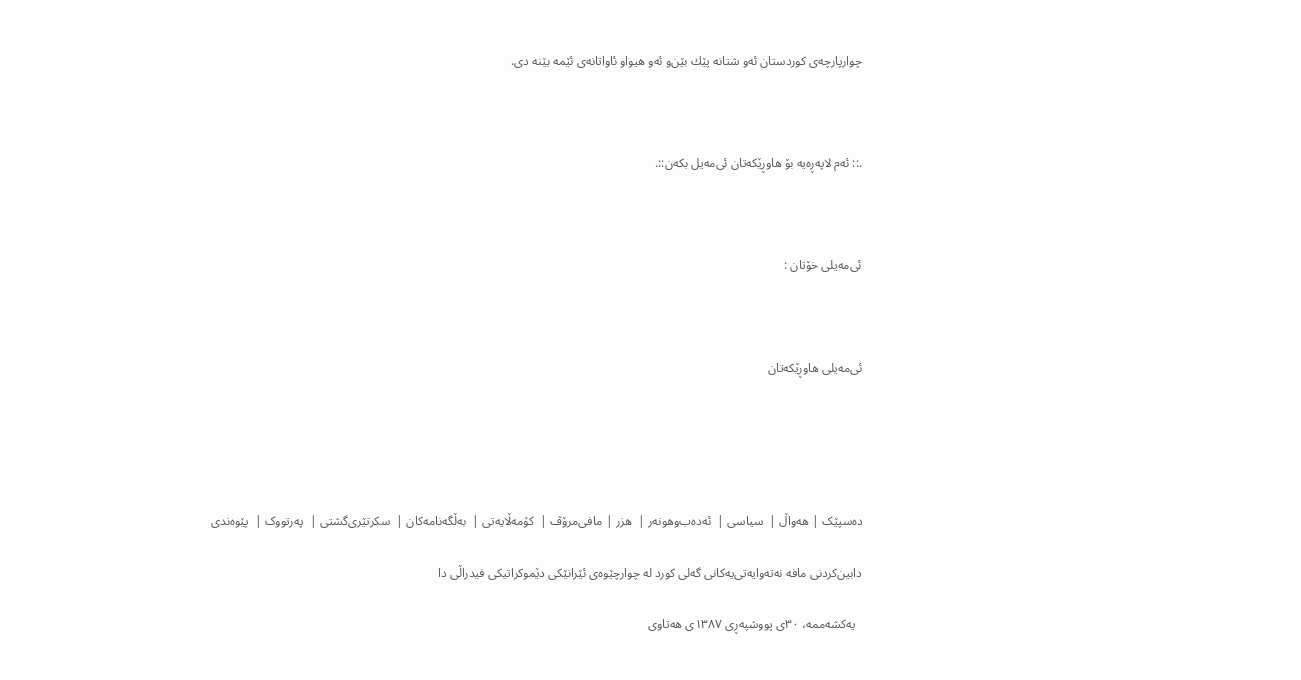چوارپارچه‌ی‌ كوردستان ئه‌و شتانه‌ پێك بێن‌و ئه‌و هیوا‌و ئاواتانه‌ی‌ ئێمه‌ بێنه‌ دی‌.



.:: ئه‌م لاپه‌ڕه‌یه بۆ هاوڕێکه‌تان ئی‌مه‌یل بکه‌ن::.



ئی‌مه‌یلی خۆتان :



ئی‌مه‌یلی هاوڕێکه‌تان





ده‌سپێک | هه‌واڵ |  سیاسی |  ئه‌ده‌ب‌وهونه‌ر |  هزر | مافی‌مرۆڤ |  کۆمه‌ڵایه‌تی |  به‌ڵگه‌نامه‌کان |  سکرتێری‌گشتی |  په‌رتووک |  پێوه‌ندی

دابین‌كردنی‌ مافه‌ نه‌ته‌وایه‌تی‌یه‌کانی گه‌لی‌ كورد له‌ چوارچێوه‌ی ئێرانێکی دێموكراتیكی‌ فیدراڵی‌ دا

  یه‌کشه‌ممه، ۳۰‌ی پوو‌شپه‌ڕی ۱۳۸۷ی هه‌تاوی